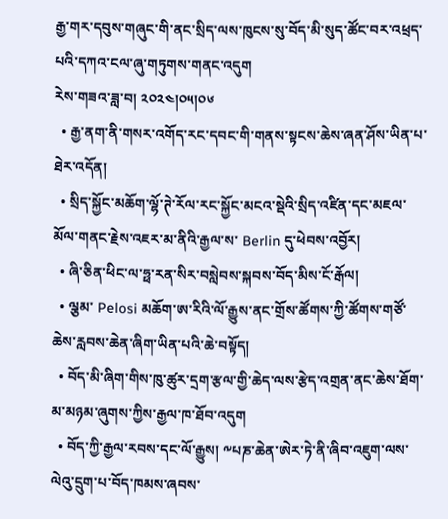རྒྱ་གར་དབུས་གཞུང་གི་ནང་སྲིད་ལས་ཁུངས་སུ་བོད་མི་སུད་ཚོང་བར་འཕྲད་པའི་དཀའ་ངལ་ཞུ་གཏུགས་གནང་འདུག
རེས་གཟའ་ཟླ་བ། ༢༠༢༤།༠༥།༠༦
  • རྒྱ་ནག་ནི་གསར་འགོད་རང་དབང་གི་གནས་སྟངས་ཆེས་ཞན་ཤོས་ཡིན་པ་ཐེར་འདོན།
  • སྲིད་སྐྱོང་མཆོག་ལྷོ་ཊེ་རོལ་རང་སྐྱོང་མངའ་སྡེའི་སྲིད་འཛིན་དང་མཇལ་མོལ་གནང་རྗེས་འཇར་མ་ནིའི་རྒྱལ་ས་ Berlin དུ་ཕེབས་འབྱོར།
  • ཞི་ཅིན་ཕིང་ལ་ཧྥ་རན་སིར་བསླེབས་སྐབས་བོད་མིས་ངོ་རྒོལ།
  • ལྕམ་ Pelosi མཆོག་ཨ་རིའི་ལོ་རྒྱུས་ནང་གྲོས་ཚོགས་ཀྱི་ཚོགས་གཙོ་ཆེས་རླབས་ཆེན་ཞིག་ཡིན་པའི་ཆེ་བསྟོད།
  • བོད་མི་ཞིག་གིས་ཁུ་ཚུར་དྲག་རྩལ་གྱི་ཆེད་ལས་རྩེད་འགྲན་ནང་ཆེས་ཐོག་མ་མཉམ་ཞུགས་ཀྱིས་རྒྱལ་ཁ་ཐོབ་འདུག
  • བོད་ཀྱི་རྒྱལ་རབས་དང་ལོ་རྒྱུས། ༸པཎ་ཆེན་ཨེར་ཏེ་ནི་ཞིབ་འཇུག་ལས་ལེའུ་དྲུག་པ་བོད་ཁམས་ཞབས་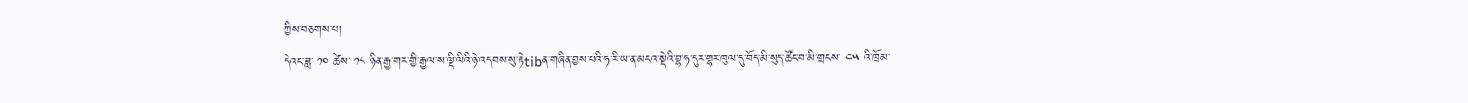ཀྱིས་བཅགས་པ།
དེའང་ཟླ་ ༡༠ ཚེས་ ༡༨ ཉིན་རྒྱ་གར་གྱི་རྒྱལ་ས་ལྡི་ལིའི་ཉེ་འདབས་སུ་རྟེtibན་གཞིན་བྱས་པའི་ཧ་རི་ཡ་ན་མངའ་སྡེའི་བྷ་ཧ་དུར་གྷར་ཁུལ་དུ་བོད་མི་སུད་ཚོང་བ་མི་གྲངས་ ༤༥ འི་ཁྲོམ་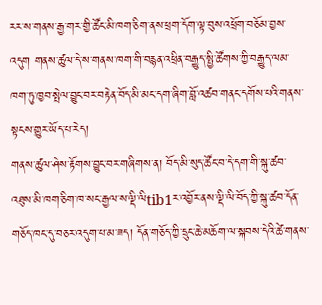རར་ས་གནས་རྒྱ་གར་གྱི་ཚོང་མི་ཁག་ཅིག་ནས་ཕྲག་དོག་ལྟ་བུས་འཕྲོག་བཅོམ་བྱས་འདུག གནས་ཚུལ་དེ་ས་གནས་ཁག་གི་བརྙན་འཕྲིན་བརྒྱུད་སྤྱི་ཚོགས་ཀྱི་བརྒྱུད་ལམ་ཁག་ཏུ་ཁྱབ་སྤེལ་བྱུང་བར་བརྟེན་བོད་མི་མང་དག་ཞིག་བློ་འཚབ་གནང་དགོས་པའི་གནས་སྟངས་གྱུར་ཡོད་པ་རེད།
གནས་ཚུལ་ཤེས་རྟོགས་བྱུང་བར་གཞིགས་ན། བོད་མི་སུད་ཚོང་བ་དེ་དག་གི་སྐུ་ཚབ་འཐུས་མི་ཁག་ཅིག་ཁ་སང་རྒྱལ་ས་ལྡི་ལིtib1ར་འབྱོར་ནས་ལྡི་ལི་བོད་ཀྱི་སྐུ་ཚབ་དོན་གཅོད་ཁང་དུ་བཅར་འདུག་པ་མ་ཟད། དོན་གཅོད་ཀྱི་དྲུང་ཆེ་མཆོག་ལ་སྐབས་དེའི་ཚེ་གནས་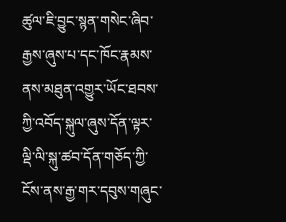ཚུལ་ཇི་བྱུང་སྙན་གསེང་ཞིབ་རྒྱས་ཞུས་པ་དང་ཁོང་རྣམས་ནས་མཐུན་འགྱུར་ཡོང་ཐབས་ཀྱི་འབོད་སྐུལ་ཞུས་དོན་ལྟར་ལྡི་ལི་སྐུ་ཚབ་དོན་གཅོད་ཀྱི་ངོས་ནས་རྒྱ་གར་དབུས་གཞུང་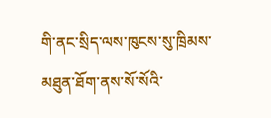གི་ནང་སྲིད་ལས་ཁུངས་སུ་ཁྲིམས་མཐུན་ཐོག་ནས་སོ་སོའི་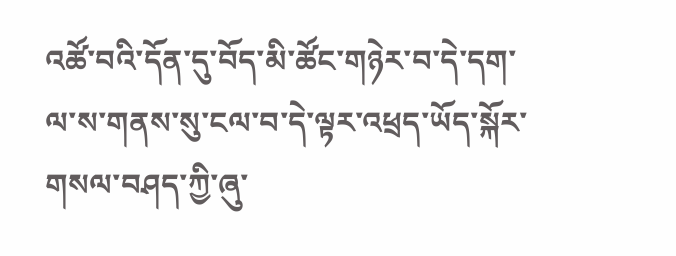འཚོ་བའི་དོན་དུ་བོད་མི་ཚོང་གཉེར་བ་དེ་དག་ལ་ས་གནས་སུ་ངལ་བ་དེ་ལྟར་འཕྲད་ཡོད་སྐོར་གསལ་བཤད་ཀྱི་ཞུ་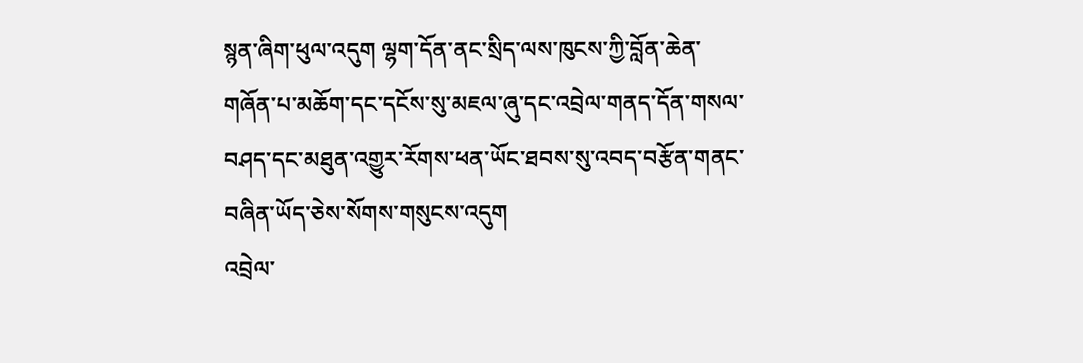སྙན་ཞིག་ཕུལ་འདུག ལྷག་དོན་ནང་སྲིད་ལས་ཁུངས་ཀྱི་བློན་ཆེན་གཞོན་པ་མཆོག་དང་དངོས་སུ་མཇལ་ཞུ་དང་འབྲེལ་གནད་དོན་གསལ་བཤད་དང་མཐུན་འགྱུར་རོགས་ཕན་ཡོང་ཐབས་སུ་འབད་བརྩོན་གནང་བཞིན་ཡོད་ཅེས་སོགས་གསུངས་འདུག
འབྲེལ་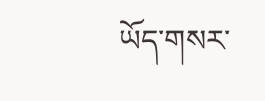ཡོད་གསར་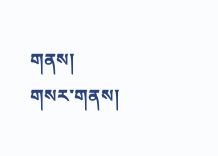གནས།
གསར་གནས།